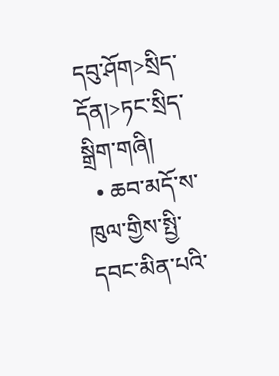དབུ་ཤོག>སྲིད་དོན།>ཏང་སྲིད་སྒྲིག་གཞི།
  • ཆབ་མདོ་ས་ཁུལ་གྱིས་སྤྱི་དབང་མིན་པའི་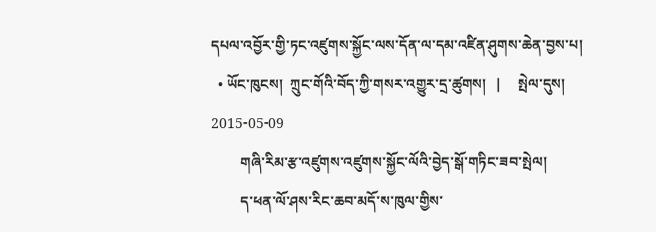དཔལ་འབྱོར་གྱི་ཏང་འཛུགས་སྐྱོང་ལས་དོན་ལ་དམ་འཛིན་ཤུགས་ཆེན་བྱས་པ།
  • ཡོང་ཁུངས།  ཀྲུང་གོའི་བོད་ཀྱི་གསར་འགྱུར་དྲ་ཚུགས།   |     སྤེལ་དུས།  2015-05-09
        གཞི་རིམ་རྩ་འཛུགས་འཛུགས་སྐྱོང་ལོའི་བྱེད་སྒོ་གཏིང་ཟབ་སྤེལ།
        ད་ཕན་ལོ་ཤས་རིང་ཆབ་མདོ་ས་ཁུལ་གྱིས་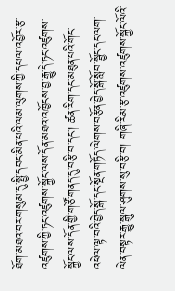ཐོག་མཐའ་བར་གསུམ་དུ་སྤྱི་དབང་མིན་པའི་ལམ་ལུགས་ཀྱི་དཔལ་འབྱོར་རྩ་འཛུགས་ཀྱི་ཏང་འཛུགས་སྐྱོང་ལས་དོན་མཐའ་འཁྱོངས་བྱ་རྒྱུ་དེ་ཏང་འཛུགས་སྐྱོང་ལས་དོན་གྱི་གཙོ་གནད་དུ་བརྩི་བ་དང་། ཚན་རིག་དང་མཐུན་པའི་གོང་འཕེལ་ལྟ་བའི་བྱེད་སྒོ་དང་སྔོན་གཏོད་ལེགས་བརྩོན་བྱེད་སྒོ་སློབ་སྦྱོང་དང་ལག་ལེན་བསྟར་རྒྱུ་སྒུལ་ཤུགས་སུ་བརྩི་བ། གཞི་རིམ་རྩ་འཛུགས་འཛུགས་སྐྱོང་ལོའི་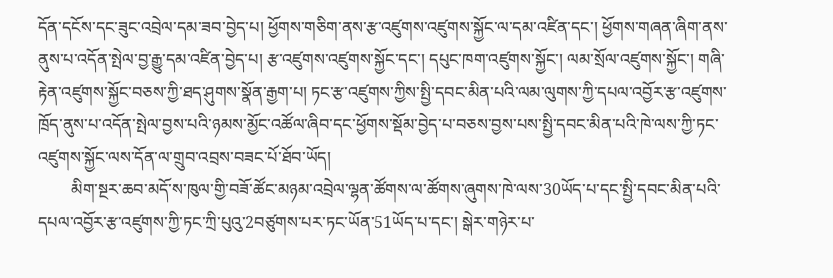དོན་དངོས་དང་ཟུང་འབྲེལ་དམ་ཟབ་བྱེད་པ། ཕྱོགས་གཅིག་ནས་རྩ་འཛུགས་འཛུགས་སྐྱོང་ལ་དམ་འཛིན་དང་། ཕྱོགས་གཞན་ཞིག་ནས་ནུས་པ་འདོན་སྤེལ་བྱ་རྒྱུ་དམ་འཛིན་བྱེད་པ། རྩ་འཛུགས་འཛུགས་སྐྱོང་དང་། དཔུང་ཁག་འཛུགས་སྐྱོང་། ལམ་སྲོལ་འཛུགས་སྐྱོང་། གཞི་རྟེན་འཛུགས་སྐྱོང་བཅས་ཀྱི་ཐད་ཤུགས་སྣོན་རྒྱག་པ། ཏང་རྩ་འཛུགས་ཀྱིས་སྤྱི་དབང་མིན་པའི་ལམ་ལུགས་ཀྱི་དཔལ་འབྱོར་རྩ་འཛུགས་ཁྲོད་ནུས་པ་འདོན་སྤེལ་བྱས་པའི་ཉམས་མྱོང་འཚོལ་ཞིབ་དང་ཕྱོགས་སྡོམ་བྱེད་པ་བཅས་བྱས་པས་སྤྱི་དབང་མིན་པའི་ཁེ་ལས་ཀྱི་ཏང་འཛུགས་སྐྱོང་ལས་དོན་ལ་གྲུབ་འབྲས་བཟང་པོ་ཐོབ་ཡོད།
        མིག་སྔར་ཆབ་མདོ་ས་ཁུལ་གྱི་བཟོ་ཚོང་མཉམ་འབྲེལ་ལྷན་ཚོགས་ལ་ཚོགས་ཞུགས་ཁེ་ལས་30ཡོད་པ་དང་སྤྱི་དབང་མིན་པའི་དཔལ་འབྱོར་རྩ་འཛུགས་ཀྱི་ཏང་ཀྲི་པུའུ་2བཙུགས་པར་ཏང་ཡོན་51ཡོད་པ་དང་། སྒེར་གཉེར་པ་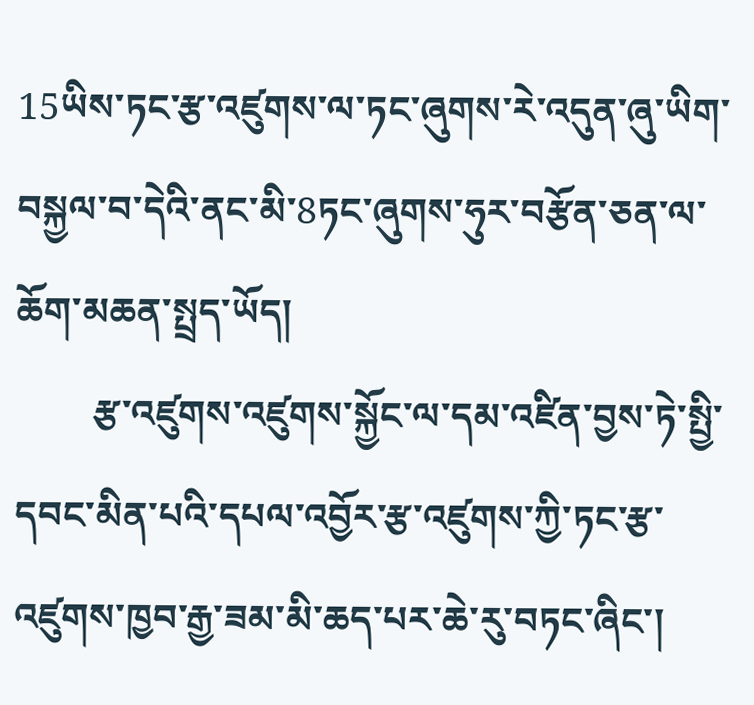15ཡིས་ཏང་རྩ་འཛུགས་ལ་ཏང་ཞུགས་རེ་འདུན་ཞུ་ཡིག་བསྐྱལ་བ་དེའི་ནང་མི་8ཏང་ཞུགས་ཧུར་བརྩོན་ཅན་ལ་ཆོག་མཆན་སྤྲད་ཡོད།
        རྩ་འཛུགས་འཛུགས་སྐྱོང་ལ་དམ་འཛིན་བྱས་ཏེ་སྤྱི་དབང་མིན་པའི་དཔལ་འབྱོར་རྩ་འཛུགས་ཀྱི་ཏང་རྩ་འཛུགས་ཁྱབ་རྒྱ་ཟམ་མི་ཆད་པར་ཆེ་རུ་བཏང་ཞིང་།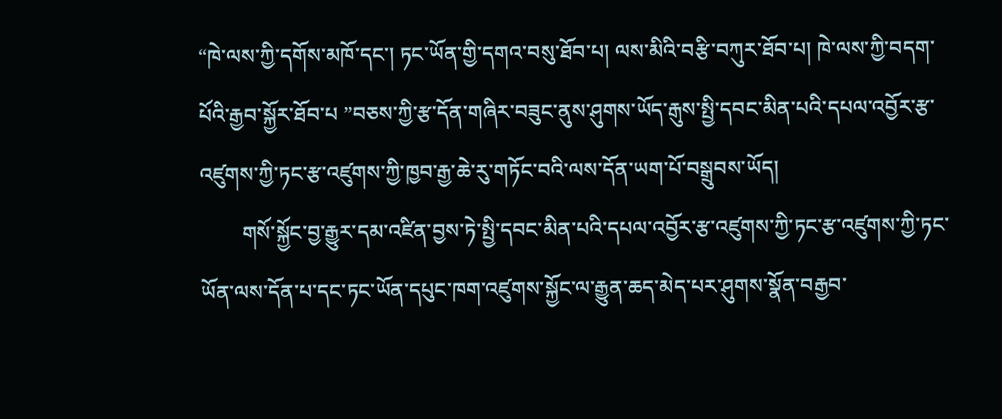“ཁེ་ལས་ཀྱི་དགོས་མཁོ་དང་། ཏང་ཡོན་གྱི་དགའ་བསུ་ཐོབ་པ། ལས་མིའི་བརྩི་བཀུར་ཐོབ་པ། ཁེ་ལས་ཀྱི་བདག་པོའི་རྒྱབ་སྐྱོར་ཐོབ་པ ”བཅས་ཀྱི་རྩ་དོན་གཞིར་བཟུང་ནུས་ཤུགས་ཡོད་རྒུས་སྤྱི་དབང་མིན་པའི་དཔལ་འབྱོར་རྩ་འཛུགས་ཀྱི་ཏང་རྩ་འཛུགས་ཀྱི་ཁྱབ་རྒྱ་ཆེ་རུ་གཏོང་བའི་ལས་དོན་ཡག་པོ་བསྒྲུབས་ཡོད།
        གསོ་སྐྱོང་བྱ་རྒྱུར་དམ་འཛིན་བྱས་ཏེ་སྤྱི་དབང་མིན་པའི་དཔལ་འབྱོར་རྩ་འཛུགས་ཀྱི་ཏང་རྩ་འཛུགས་ཀྱི་ཏང་ཡོན་ལས་དོན་པ་དང་ཏང་ཡོན་དཔུང་ཁག་འཛུགས་སྐྱོང་ལ་རྒྱུན་ཆད་མེད་པར་ཤུགས་སྣོན་བརྒྱབ་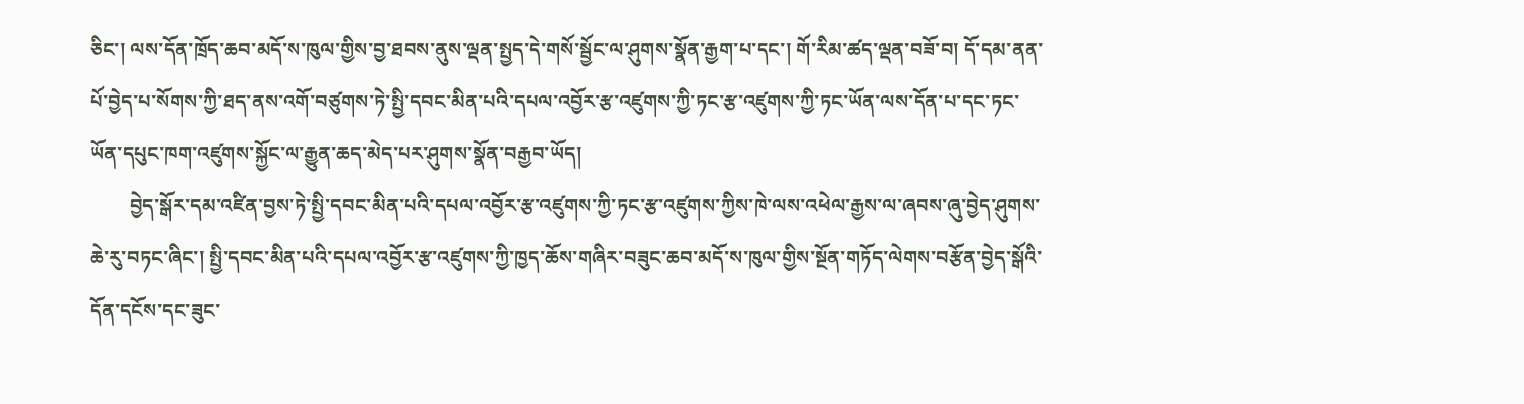ཅིང་། ལས་དོན་ཁྲོད་ཆབ་མདོ་ས་ཁུལ་གྱིས་བྱ་ཐབས་ནུས་ལྡན་སྤྱད་དེ་གསོ་སྦྱོང་ལ་ཤུགས་སྣོན་རྒྱག་པ་དང་། གོ་རིམ་ཚད་ལྡན་བཟོ་བ། དོ་དམ་ནན་པོ་བྱེད་པ་སོགས་ཀྱི་ཐད་ནས་འགོ་བཙུགས་ཏེ་སྤྱི་དབང་མིན་པའི་དཔལ་འབྱོར་རྩ་འཛུགས་ཀྱི་ཏང་རྩ་འཛུགས་ཀྱི་ཏང་ཡོན་ལས་དོན་པ་དང་ཏང་ཡོན་དཔུང་ཁག་འཛུགས་སྐྱོང་ལ་རྒྱུན་ཆད་མེད་པར་ཤུགས་སྣོན་བརྒྱབ་ཡོད།
        བྱེད་སྒོར་དམ་འཛིན་བྱས་ཏེ་སྤྱི་དབང་མིན་པའི་དཔལ་འབྱོར་རྩ་འཛུགས་ཀྱི་ཏང་རྩ་འཛུགས་ཀྱིས་ཁེ་ལས་འཕེལ་རྒྱས་ལ་ཞབས་ཞུ་བྱེད་ཤུགས་ཆེ་རུ་བཏང་ཞིང་། སྤྱི་དབང་མིན་པའི་དཔལ་འབྱོར་རྩ་འཛུགས་ཀྱི་ཁྱད་ཆོས་གཞིར་བཟུང་ཆབ་མདོ་ས་ཁུལ་གྱིས་སྔོན་གཏོད་ལེགས་བརྩོན་བྱེད་སྒོའི་དོན་དངོས་དང་ཟུང་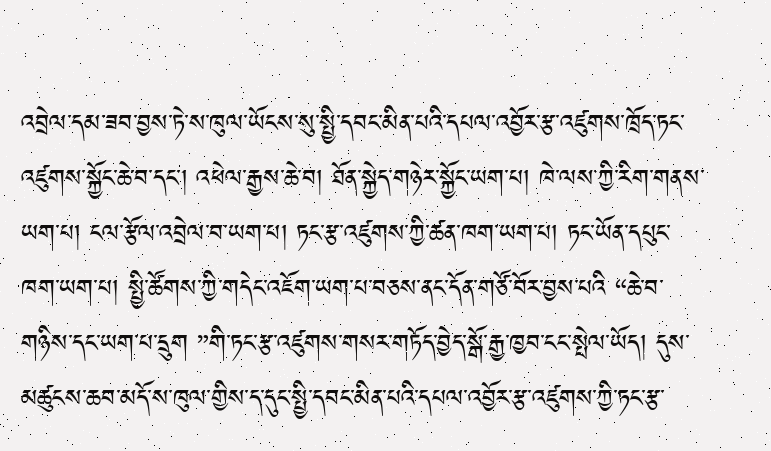འབྲེལ་དམ་ཟབ་བྱས་ཏེ་ས་ཁུལ་ཡོངས་སུ་སྤྱི་དབང་མིན་པའི་དཔལ་འབྱོར་རྩ་འཛུགས་ཁྲོད་ཏང་འཛུགས་སྐྱོང་ཆེ་བ་དང་། འཕེལ་རྒྱས་ཆེ་བ། ཐོན་སྐྱེད་གཉེར་སྐྱོང་ཡག་པ། ཁེ་ལས་ཀྱི་རིག་གནས་ཡག་པ། ངལ་རྩོལ་འབྲེལ་བ་ཡག་པ། ཏང་རྩ་འཛུགས་ཀྱི་ཚན་ཁག་ཡག་པ། ཏང་ཡོན་དཔུང་ཁག་ཡག་པ། སྤྱི་ཚོགས་ཀྱི་གདེང་འཇོག་ཡག་པ་བཅས་ནང་དོན་གཙོ་བོར་བྱས་པའི “ཆེ་བ་གཉིས་དང་ཡག་པ་དྲུག ”གི་ཏང་རྩ་འཛུགས་གསར་གཏོད་བྱེད་སྒོ་རྒྱ་ཁྱབ་ངང་སྤེལ་ཡོད། དུས་མཚུངས་ཆབ་མདོ་ས་ཁུལ་གྱིས་ད་དུང་སྤྱི་དབང་མིན་པའི་དཔལ་འབྱོར་རྩ་འཛུགས་ཀྱི་ཏང་རྩ་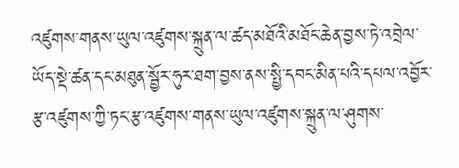འཛུགས་གནས་ཡུལ་འཛུགས་སྐྲུན་ལ་ཚད་མཐོའི་མཐོང་ཆེན་བྱས་ཏེ་འབྲེལ་ཡོད་སྡེ་ཚན་དང་མཐུན་སྦྱོར་ཧུར་ཐག་བྱས་ནས་སྤྱི་དབང་མིན་པའི་དཔལ་འབྱོར་རྩ་འཛུགས་ཀྱི་ཏང་རྩ་འཛུགས་གནས་ཡུལ་འཛུགས་སྐྲུན་ལ་ཤུགས་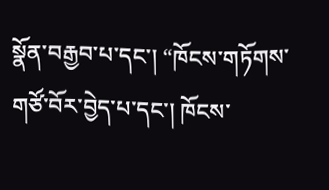སྣོན་བརྒྱབ་པ་དང་། “ཁོངས་གཏོགས་གཙོ་བོར་བྱེད་པ་དང་། ཁོངས་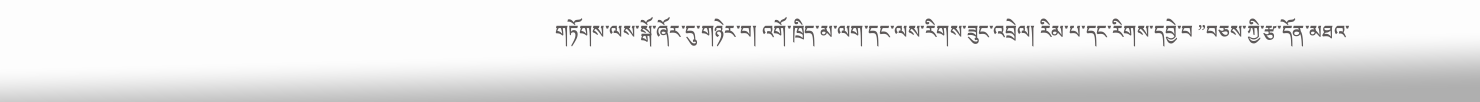གཏོགས་ལས་སྒོ་ཞོར་དུ་གཉེར་བ། འགོ་ཁྲིད་མ་ལག་དང་ལས་རིགས་ཟུང་འབྲེལ། རིམ་པ་དང་རིགས་དབྱེ་བ ”བཅས་ཀྱི་རྩ་དོན་མཐའ་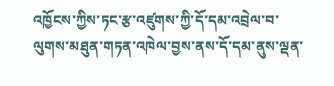འཁྱོངས་ཀྱིས་ཏང་རྩ་འཛུགས་ཀྱི་དོ་དམ་འབྲེལ་བ་ལུགས་མཐུན་གཏན་འཁེལ་བྱས་ནས་དོ་དམ་ནུས་ལྡན་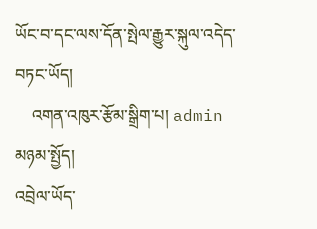ཡོང་བ་དང་ལས་དོན་སྤེལ་རྒྱུར་སྐུལ་འདེད་བཏང་ཡོད།
    འགན་འཁུར་རྩོམ་སྒྲིག་པ། admin
མཉམ་སྤྱོད།
འབྲེལ་ཡོད་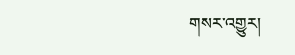གསར་འགྱུར།